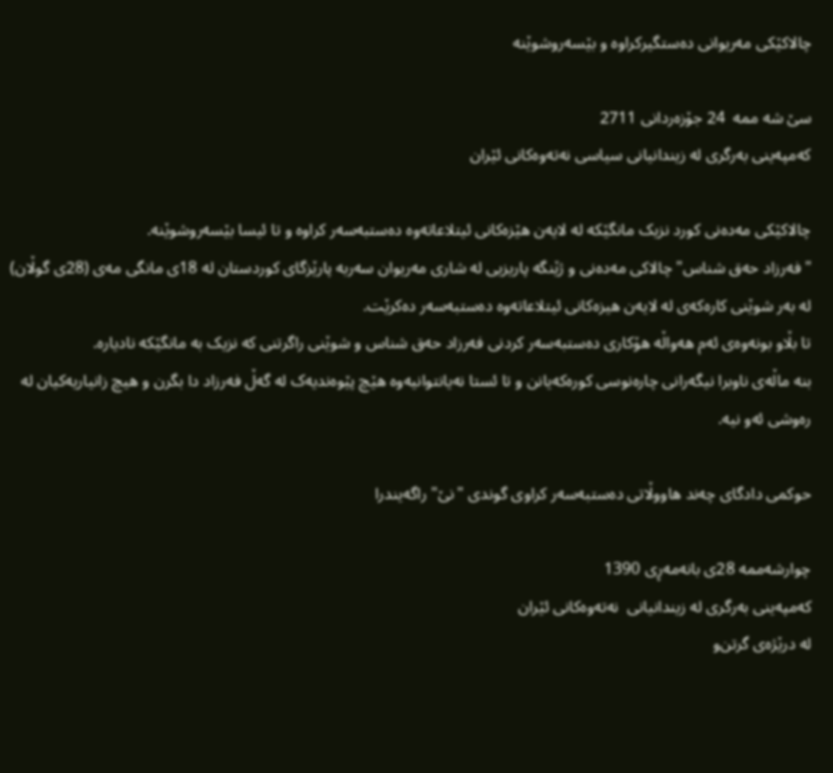چالاکێکی مه‌ریوانی ده‌ستگیرکراوه‌ و بێسه‌روشوێنه‌

سێ شه ممه‌  24 جۆزه‌ردانی 2711
که‌مپه‌ینی به‌رگری له‌ زیندانیانی سیاسی نه‌ته‌وه‌کانی ئێران

چالاکێکی مه‌ده‌نی کورد نزیک مانگێکه‌ له‌ لایه‌ن هێزه‌کانی ئیتلاعاته‌وه‌ ده‌ستبه‌سه‌ر کراوه‌ و تا ئیسا بێسه‌روشوێنه‌.
"فه‌رزاد حه‌ق شناس" چالاکی مه‌ده‌نی و ژێنگه‌ پاریزیی له‌ شاری مه‌ریوان سه‌ربه‌ پارێزگای کوردستان له‌ 18ی مانگی مه‌ی (28ی گوڵان) له‌ به‌ر شوێنی کاره‌که‌ی له‌ لایه‌ن هیزه‌کانی ئیتلاعاته‌وه‌ ده‌ستبه‌سه‌ر ده‌کرێت.
تا بڵاو بونه‌وه‌ی‌ ئه‌م هه‌واڵه‌ هۆکاری ده‌ستبه‌سه‌ر کردنی فه‌رزاد حه‌ق شناس و شوێنی راگرتنی که‌ نزیک به‌ مانگێکه‌ نادیاره‌.
بنه‌ ماڵه‌ی ناوبرا نیگه‌رانی چاره‌نوسی کوره‌که‌یانن و تا ئستا نه‌یانتوانیه‌وه‌ هێچ پێوه‌ندیه‌ک له‌ گه‌ڵ فه‌رزاد دا بگرن و هیچ زانیاریه‌کیان له‌ ره‌وشی ئه‌و نیه‌.

حوكمی دادگای چه‌ند هاووڵاتی ده‌ستبه‌سه‌ر كراوی گوندی "نێ" راگه‌یندرا

چوارشه‌ممه‌ 28ی بانه‌مه‌ڕی 1390
که‌مپه‌ینی به‌رگری له زیندانیانی ‌ نه‌ته‌وه‌کانی ئێران
له‌ درێژه‌ی گرتن‌و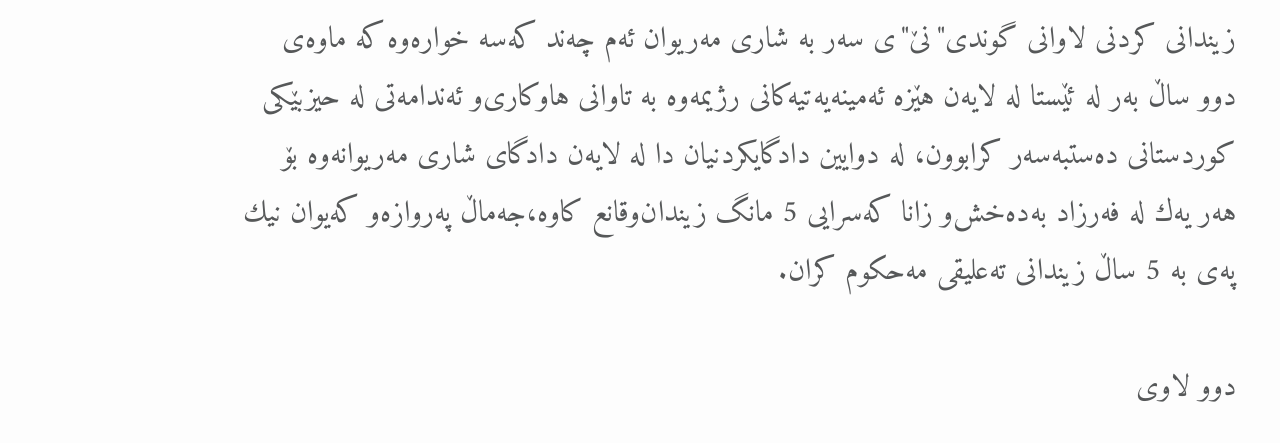زیندانی كردنی لاوانی گوندی"نێ"ی سه‌ر به‌ شاری مه‌ریوان ئه‌م چه‌ند كه‌سه‌ خواره‌وه‌ كه‌ ماوه‌ی دوو ساڵ به‌ر له‌ ئێستا له‌ لایه‌ن هێزه‌ ئه‌مینه‌یه‌تیه‌كانی رژیمه‌وه‌ به‌ تاوانی هاوكاری‌و ئه‌ندامه‌تی له‌ حیزبێكی كوردستانی ده‌ستبه‌سه‌ر كرابوون، له‌ دوایین دادگایكردنیان دا له‌ لایه‌ن دادگای شاری مه‌ریوانه‌وه‌ بۆ هه‌ر یه‌ك له‌ فه‌رزاد به‌ده‌خش‌و زانا كه‌سرایی 5 مانگ زیندان‌وقانع كاوه‌،جه‌ماڵ په‌روازه‌‌و كه‌یوان نیك په‌ی به‌ 5 ساڵ زیندانی ته‌علیقی مه‌حكوم كران.

دوو لاوی‌ ‌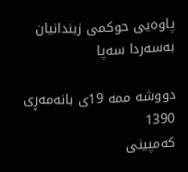پاوه‌یی حوكمی‌ زیندانیان به‌سه‌ردا سه‌پا

دووشه‌ ممه‌ 19ی بانه‌مه‌ڕی 1390
که‌مپینی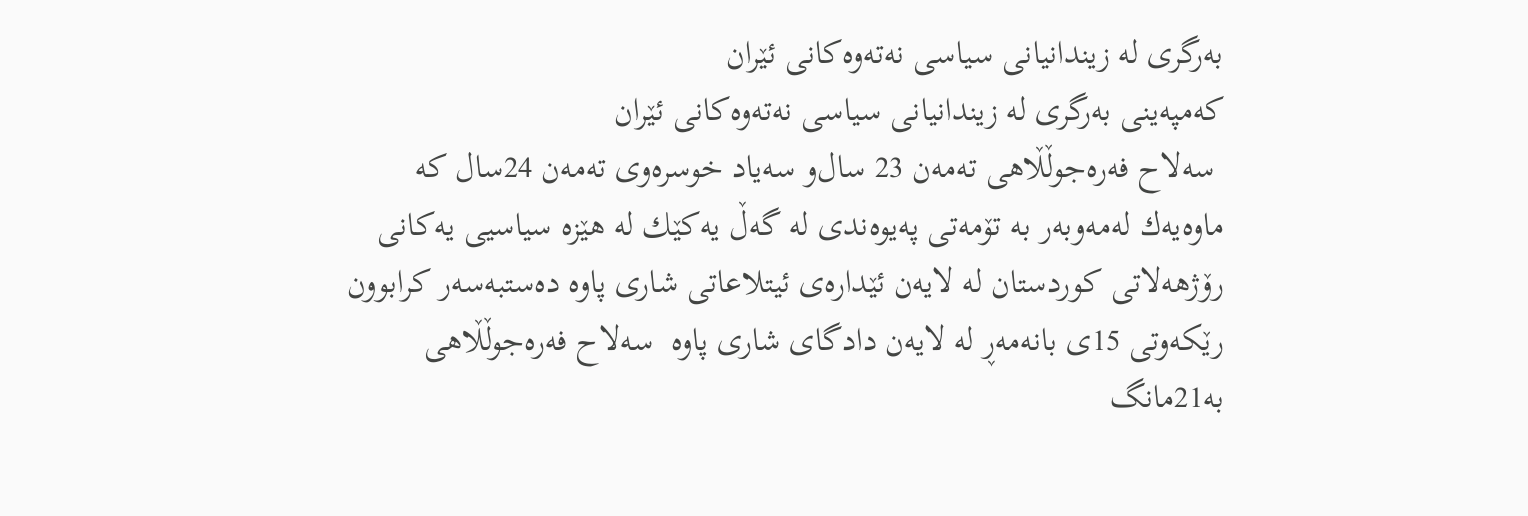به‌رگری له‌ زیندانیانی سیاسی نه‌ته‌وه‌کانی ئێران
که‌مپه‌ینی به‌رگری له‌ زیندانیانی سیاسی نه‌ته‌وه‌کانی ئێران
 سه‌لاح فه‌ره‌جوڵڵاهی‌ ته‌مه‌ن 23 سال‌و سه‌یاد خوسره‌وی‌ ته‌مه‌ن 24سال كه‌ ماوه‌یه‌ك له‌مه‌وبه‌ر به‌ تۆمه‌تی په‌یوه‌ندی له گه‌ڵ یه‌كێك له‌ هێزه‌ سیاسیی یه‌كانی رۆژهه‌لاتی كوردستان له‌‌ لایه‌ن ئێداره‌ی‌ ئیتلاعاتی‌ شاری‌ پاوه‌ ده‌ستبه‌سه‌ر كرابوون رێكه‌وتی 15ی بانه‌مه‌ڕ له‌ لایه‌ن دادگای‌ شاری‌ پاوه‌  سه‌لاح فه‌ره‌جوڵڵاهی به‌21مانگ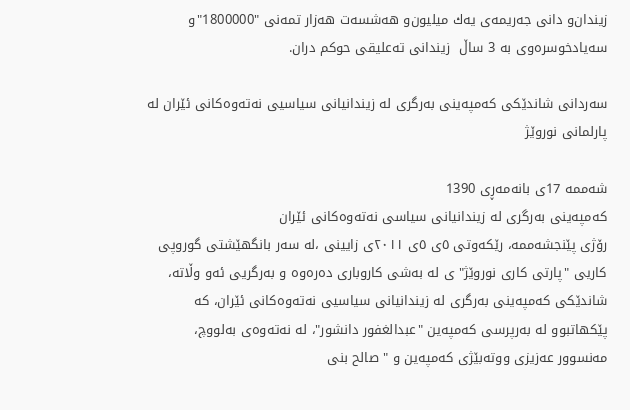زیندان‌و دانی‌ جه‌ریمه‌ی‌ یه‌ك میلیون‌و هه‌شسه‌ت هه‌زار تمه‌نی‌ "1800000"و سه‌یادخوسره‌وی به‌ 3 ساڵ  زیندانی‌ ته‌علیقی‌ حوكم دران.

سه‌ردانی شاندێکی کەمپەینی بەرگری لە زیندانیانی سیاسیی نەتەوەکانی ئێران له‌ پارلمانی نوروێژ

شه‌ممه‌ 17ی بانه‌مه‌ڕی 1390
که‌مپه‌ینی به‌رگری له‌ زیندانیانی سیاسی نه‌ته‌وه‌کانی ئێران
رۆژی پێنجشەممە، رێکەوتی ٥ی ٥ی ٢٠١١ی زایینی ،لە سەر بانگهێشتی گوروپی کاریی "پارتی کاری نوروێژ" ی لە بەشی کاروباری دەرەوە و بەرگریی ئەو وڵاتە، شاندێکی کەمپەینی بەرگری لە زیندانیانی سیاسیی نەتەوەکانی ئێران، کە پێکهاتبوو لە بەرپرسی کەمپەین "عبدالغفور دانشور"، لە نەتەوەی بەلووچ، مەنسوور عەزیزی ووتەبێژی کەمپەین و " صالح بنی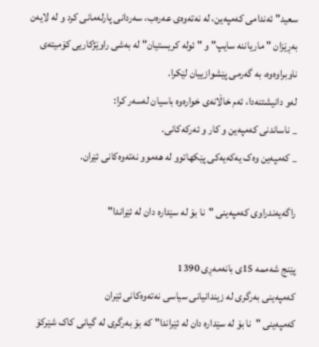سعید" ئەندامی کەمپەین، لە نەتەوەی عەرەب، سەردانی پارلەمانی کرد و لە لایەن بەڕێزان " ماریاننە سایپ" و " ئولە کریستیان" لە بەشی راوێژکاریی کۆمیتەی ناوبراوەوە، بە گەرمی پێشوازییان لێکرا.
لەو دانیشتنەدا، ئەم خاڵانەی خوارەوە باسیان لەسەر کرا:
_ ناساندنی کەمپەین و کار و ئەرکەکانی.
_ کەمپەین وەک یەکەیەکی پێکهاتوو لە هەموو نەتەوەکانی ئێران.

راگه‌یه‌ندراوی که‌مپه‌ینی "نا بۆ له سێداره دان له ئێراندا"

پێنج شه‌ممه‌ 15ی بانه‌مه‌ڕی 1390
که‌مپه‌ینی به‌رگری له‌ زیندانیانی سیاسی نه‌ته‌وه‌کانی ئێران
که‌مپه‌ینی "نا بۆ له سێداره دان له ئێراندا" که بۆ به‌رگری له گیانی کاک شێرکۆ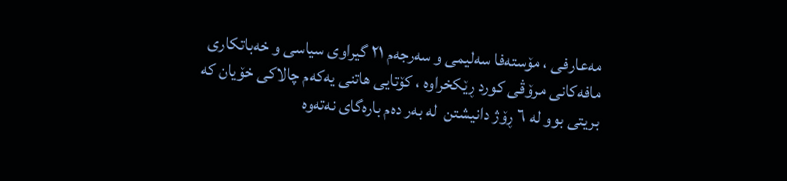مه‌عارفی ، مۆسته‌فا سه‌لیمی و سه‌رجه‌م ٢١ گیراوی سیاسی و خه‌باتکاری مافه‌کانی مرۆڤی کورد ڕێکخراوه ، کۆتایی هاتنی یه‌که‌م چالاکی خۆیان که بریتی بوو له ٦ ڕۆژ دانیشتن  له به‌ر ده‌م باره‌گای نه‌ته‌وه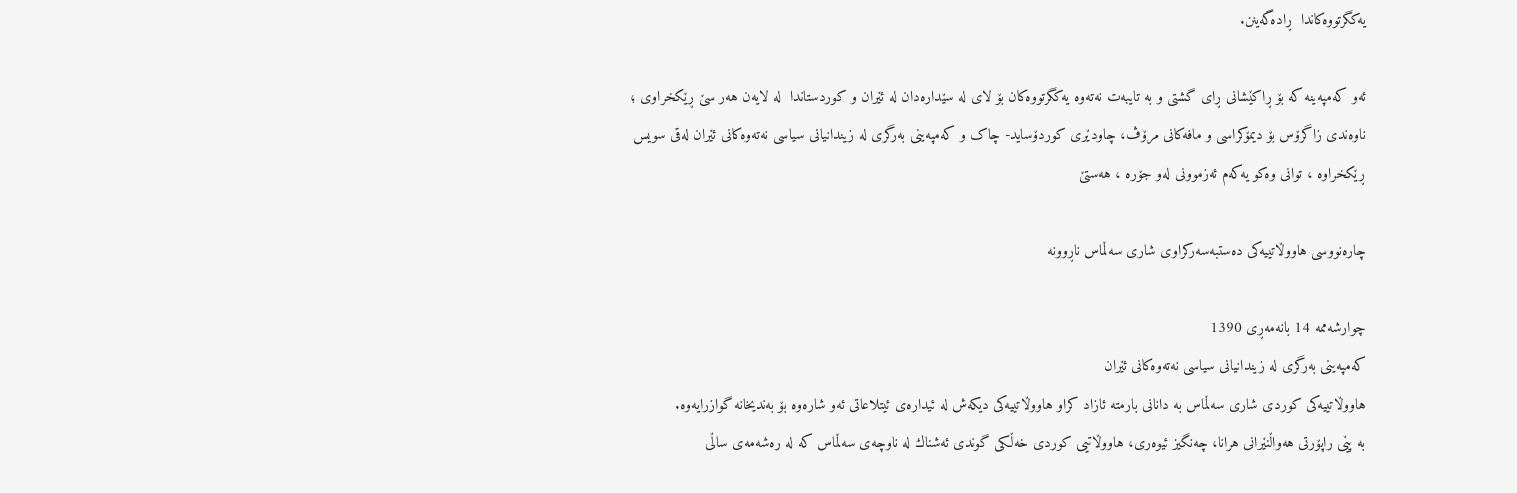یه‌کگرتووه‌کاندا  ڕاده‌گه‌ینن.

ئه‌و که‌مپه‌ینه که بۆ ڕاکێشانی ڕای گشتی و به ‌تایبه‌ت نه‌ته‌وه یه‌کگرتووه‌کان بۆ لای له سێداره‌دان له ئێران و کوردستاندا  له لایه‌ن هه‌ر سێ ڕێکخراوی ؛ ناوه‌ندی زاگرۆس بۆ دیمۆکراسی و مافه‌کانی مرۆڤ، چاودێری کوردۆساید- چاک و که‌مپه‌ینی به‌رگری له زیندانیانی سیاسی نه‌ته‌وه‌کانی ئێران له‌قی سویس ڕێکخراوه ، توانی وه‌کو یه‌که‌م ئه‌زموونی له‌و جۆره ، هه‌ستێ

چاره‌نووسی‌ هاووڵاتییه‌كی‌ ده‌ستبه‌سه‌ركراوی‌ شاری‌ سه‌ڵماس ناڕوونه‌

چوارشه‌ممه‌ 14 بانه‌مه‌ڕی 1390
که‌مپه‌ینی به‌رگری له‌ زیندانیانی سیاسی نه‌ته‌وه‌کانی ئێران
هاووڵاتییه‌كی‌ كوردی‌ شاری‌ سه‌ڵماس به‌ دانانی‌ بارمته‌ ئازاد كرا‌و هاووڵاتییه‌كی‌ دیكه‌ش له‌ ئیداره‌ی‌ ئیتلاعاتی‌ ئه‌و شاره‌وه‌ بۆ به‌ندیخانه‌ گوازرایه‌وه‌.
به‌ پێی‌ راپۆرتی‌ هه‌واڵنێرانی‌ هرانا، چه‌نگیز ئیوه‌ری‌، هاووڵاتیی‌ كوردی‌ خه‌ڵكی‌ گوندی‌ ئه‌شناك له‌ ناوچه‌ی‌ سه‌ڵماس كه‌ له‌ ره‌شه‌مه‌ی‌ ساڵی‌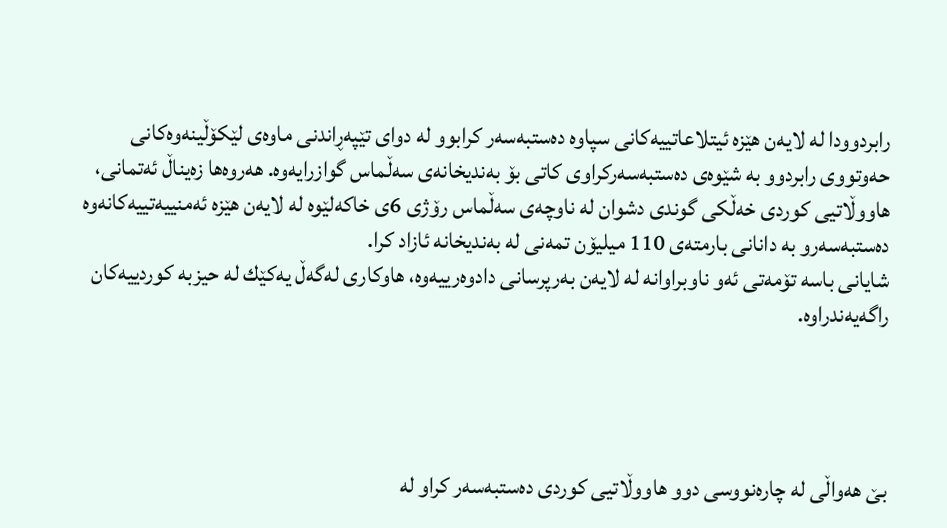رابردوودا له‌ لایه‌ن هێزه‌ ئیتلاعاتییه‌كانی‌ سپاوه‌ ده‌ستبه‌سه‌ر كرابوو له‌ دوای‌ تێپه‌ڕاندنی‌ ماوه‌ی‌ لێكۆڵینه‌وه‌كانی‌ حه‌وتووی‌ رابردوو به‌ شێوه‌ی‌ ده‌ستبه‌سه‌ركراوی‌ كاتی‌ بۆ به‌ندیخانه‌ی‌ سه‌ڵماس گوازرایه‌وه‌. هه‌روه‌ها زه‌یناڵ‌ ئه‌تمانی‌، هاووڵاتیی‌ كوردی‌ خه‌ڵكی‌ گوندی‌ دشوان له‌ ناوچه‌ی‌ سه‌ڵماس رۆژی‌ 6ی‌ خاكه‌لێوه‌ له‌ لایه‌ن هێزه‌ ئه‌منییه‌تییه‌كانه‌وه‌ ده‌ستبه‌سه‌ر‌و به‌ دانانی‌ بارمته‌ی‌ 110 میلیۆن تمه‌نی‌ له‌ به‌ندیخانه‌ ئازاد كرا.
شایانی‌ باسه‌ تۆمه‌تی‌ ئه‌و ناوبراوانه‌ له‌ لایه‌ن به‌رپرسانی‌ دادوه‌رییه‌وه‌، هاوكاری‌ له‌گه‌ڵ‌ یه‌كێك له‌ حیزبه‌ كوردییه‌كان راگه‌یه‌ندراوه‌.




بێ‌ هه‌واڵی‌ له‌ چاره‌نووسی‌ دوو هاووڵاتیی‌ كوردی‌ ده‌ستبه‌سه‌ر كراو له‌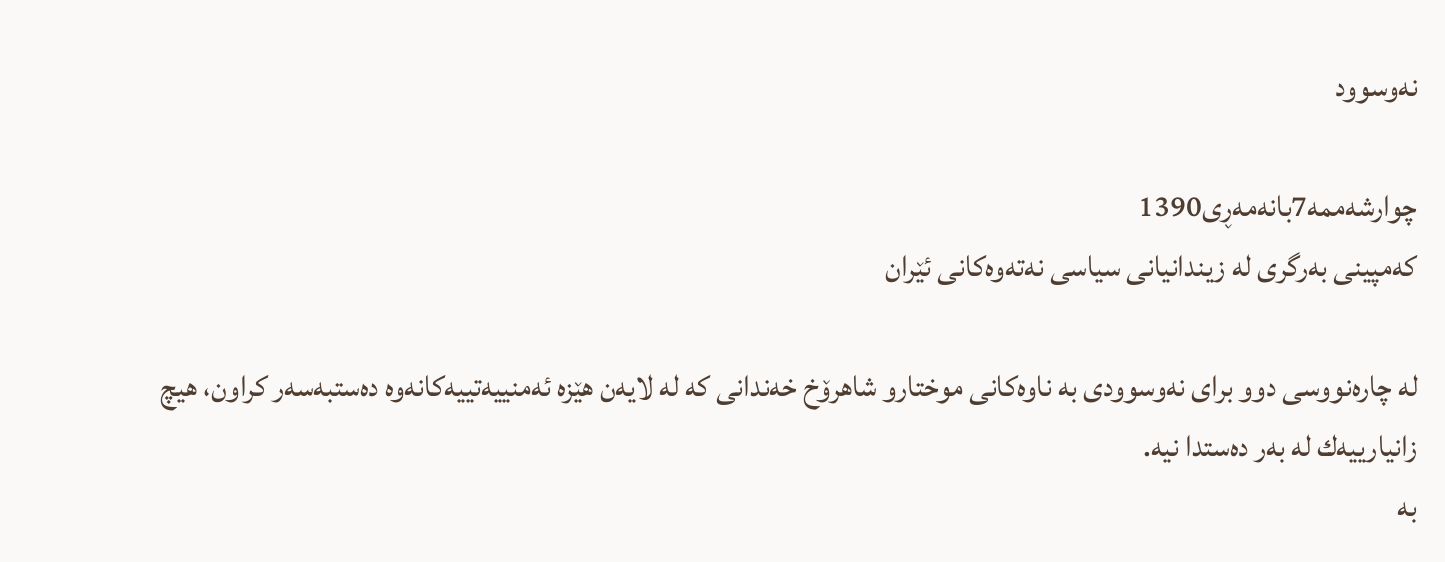نه‌وسوود

چوارشه‌ممه‌7بانه‌مه‌ڕی1390
که‌مپینی به‌رگری له‌ زیندانیانی سیاسی نه‌ته‌وه‌کانی ئێران

له‌ چاره‌نووسی‌ دوو برای‌ نه‌وسوودی‌ به‌ ناوه‌كانی‌ موختار‌و شاهرۆخ خه‌ندانی‌ كه‌ له‌ لایه‌ن هێزه‌ ئه‌منییه‌تییه‌كانه‌وه‌ ده‌ستبه‌سه‌ر كراون، هیچ زانیارییه‌ك له‌ به‌ر ده‌ستدا نیه‌.
به‌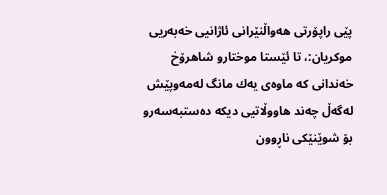پێی‌ راپۆرتی‌ هه‌واڵنێرانی‌ ئاژانیی‌ خه‌به‌ریی‌ موكریان:، تا ئێستا موختار‌و شاهرۆخ خه‌ندانی‌ كه‌ ماوه‌ی‌ یه‌ك مانگ له‌مه‌وپێش له‌گه‌ڵ‌ چه‌ند هاووڵاتیی‌ دیكه‌ ده‌ستبه‌سه‌ر‌و بۆ شوێنێكی‌ ناڕوون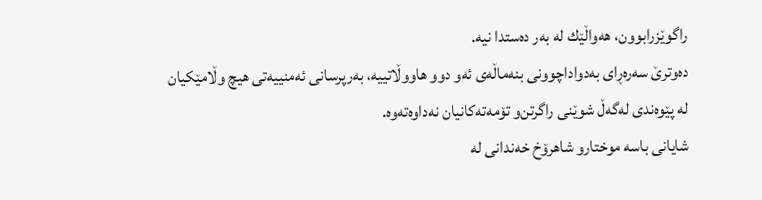راگوێزرابوون، هه‌واڵێك له‌ به‌ر ده‌ستدا نیه‌.
ده‌وترێ‌ سه‌ره‌ڕای‌ به‌دواداچوونی‌ بنه‌ماڵه‌ی‌ ئه‌و دوو هاووڵاتییه‌، به‌رپرسانی‌ ئه‌منییه‌تی‌ هیچ وڵامێكیان له‌ پێوه‌ندی‌ له‌گه‌ڵ‌ شوێنی‌ راگرتن‌و تۆمه‌ته‌كانیان نه‌داوه‌ته‌وه‌.
شایانی‌ باسه‌ موختار‌و شاهرۆخ خه‌ندانی‌ له‌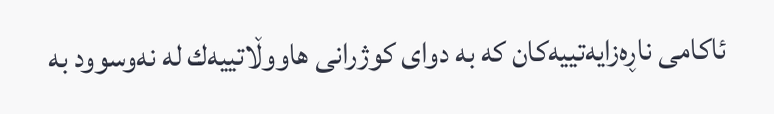ئاكامی‌ ناڕه‌زایه‌تییه‌كان كه‌ به‌ دوای‌ كوژرانی‌ هاووڵاتییه‌ك له‌ نه‌وسوود به‌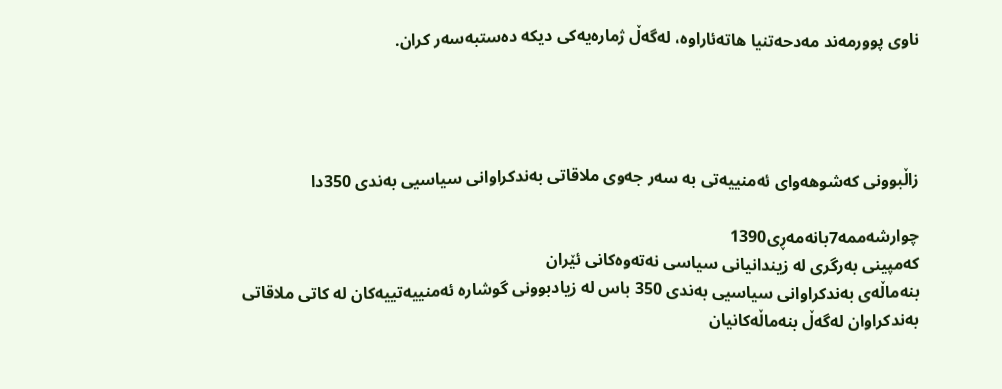ناوی‌ پوورمه‌ند مه‌دحه‌تنیا هاته‌ئاراوه‌، له‌گه‌ڵ‌ ژماره‌یه‌كی‌ دیكه‌ ده‌ستبه‌سه‌ر كران.




زاڵبوونی‌ كه‌شوهه‌وای‌ ئه‌منییه‌تی‌ به‌ سه‌ر جه‌وی‌ ملاقاتی‌ به‌ندكراوانی‌ سیاسیی‌ به‌ندی‌ 350دا

چوارشه‌ممه‌7بانه‌مه‌ڕی1390
که‌مپینی به‌رگری له‌ زیندانیانی سیاسی نه‌ته‌وه‌کانی ئێران
بنه‌ماڵه‌ی‌ به‌ندكراوانی‌ سیاسیی‌ به‌ندی‌ 350 باس له‌ زیادبوونی‌ گوشاره‌ ئه‌منییه‌تییه‌كان له‌ كاتی‌ ملاقاتی‌ به‌ندكراوان له‌گه‌ڵ‌ بنه‌ماڵه‌كانیان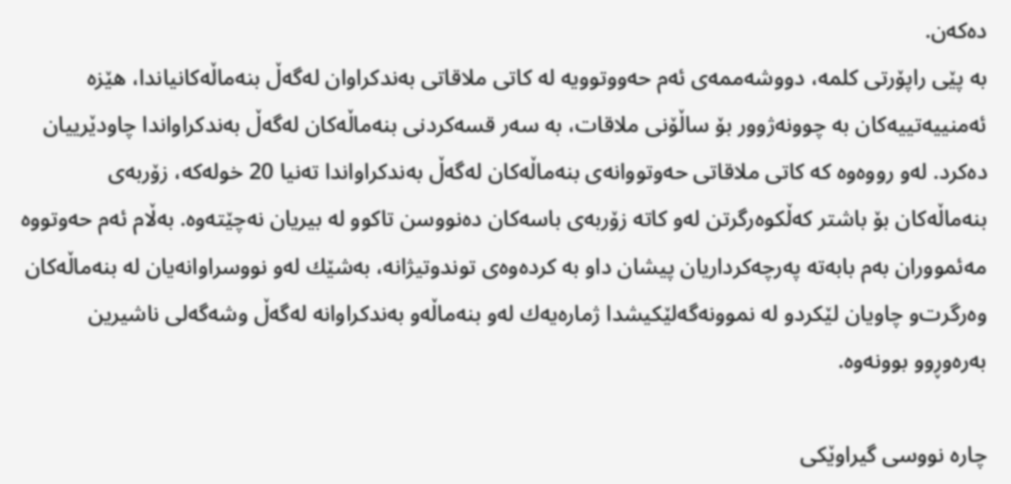ده‌كه‌ن.
به‌ پێی‌ راپۆرتی‌ كلمه‌، دووشه‌ممه‌ی‌ ئه‌م حه‌ووتوویه‌ له‌ كاتی‌ ملاقاتی‌ به‌ندكراوان له‌گه‌ڵ‌ بنه‌ماڵه‌كانیاندا، هێزه‌ ئه‌منییه‌تییه‌كان به‌ چوونه‌ژوور بۆ ساڵۆنی‌ ملاقات، به‌ سه‌ر قسه‌كردنی‌ بنه‌ماڵه‌كان له‌گه‌ڵ‌ به‌ندكراواندا چاودێرییان ده‌كرد. له‌و رووه‌وه‌ كه‌ كاتی‌ ملاقاتی‌ حه‌وتووانه‌ی‌ بنه‌ماڵه‌كان له‌گه‌ڵ‌ به‌ندكراواندا ته‌نیا 20 خوله‌كه‌، زۆربه‌ی‌ بنه‌ماڵه‌كان بۆ باشتر كه‌ڵكوه‌رگرتن له‌و كاته‌ زۆربه‌ی‌ باسه‌كان ده‌نووسن تاكوو له‌ بیریان نه‌چێته‌وه‌. به‌ڵام ئه‌م حه‌وتووه‌ مه‌ئمووران به‌م بابه‌ته‌ په‌رچه‌كرداریان پیشان داو به‌ كرده‌وه‌ی‌ توندوتیژانه‌، به‌شێك له‌و نووسراوانه‌یان له‌ بنه‌ماڵه‌كان وه‌رگرت‌و چاویان لێكرد‌و له‌ نموونه‌گه‌لێكیشدا ژماره‌یه‌ك له‌و بنه‌ماڵه‌‌و به‌ندكراوانه‌ له‌گه‌ڵ‌ وشه‌گه‌لی‌ ناشیرین به‌ره‌وڕوو بوونه‌وه‌.

چاره‌ نووسی گیراوێكی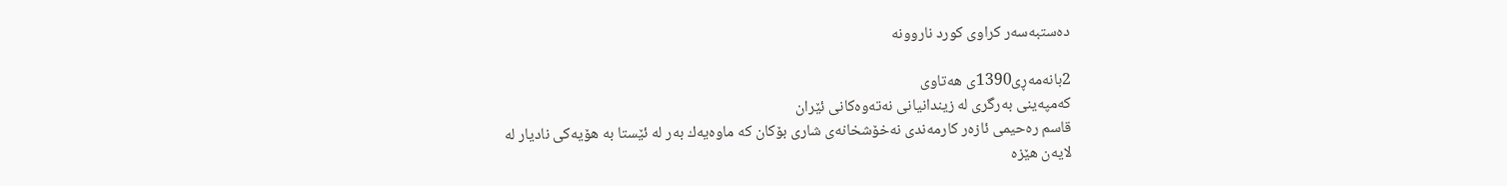ده‌ستبه‌سه‌ر كراوی كورد ناروونه‌

2بانه‌مه‌ڕی1390ی هه‌تاوی
که‌مپه‌ینی به‌رگری له‌ زیندانیانی نه‌ته‌وه‌کانی ئێران
قاسم ره‌حیمی ئازه‌ر كارمه‌ندی نه‌خۆشخانه‌ی شاری بۆكان كه‌ ماوه‌یه‌ك به‌ر له‌ ئێستا به‌ هۆیه‌كی نادیار له‌ لایه‌ن هێزه‌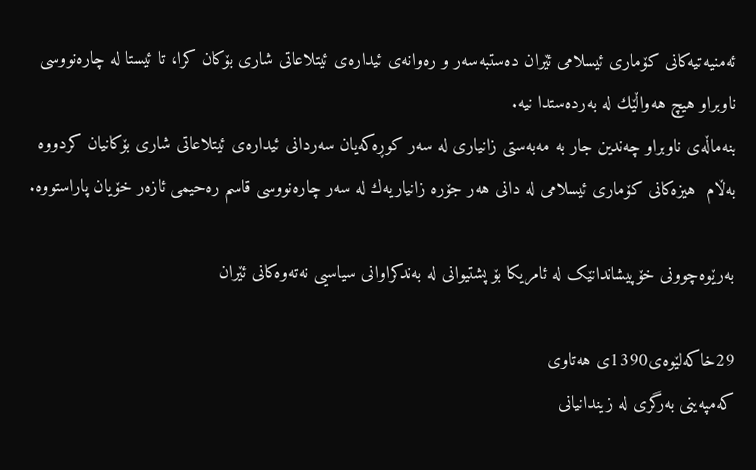ئه‌منیه‌تیه‌كانی كۆماری ئیسلامی ئێران ده‌ستبه‌سه‌ر ‌و ره‌وانه‌ی ئیداره‌ی ئیتلاعاتی شاری بۆكان كرا، تا ئیستا له‌ چاره‌نووسی ناوبراو هیچ هه‌واڵێك له‌ به‌رده‌ستدا نیه‌.
بنه‌ماڵه‌ی ناوبراو چه‌ندین جار به‌ مه‌به‌ستی زانیاری له‌ سه‌ر كوڕه‌كه‌یان سه‌ردانی ئیداره‌ی ئیتلاعاتی شاری بۆكانیان كردووه‌ به‌ڵام  هیزه‌كانی كۆماری ئیسلامی له‌ دانی هه‌ر جۆره‌ زانیاریه‌ك له‌ سه‌ر چاره‌نووسی قاسم ره‌حیمی ئازه‌ر خۆیان پاراستووه‌.

به‌رێوه‌چوونی خۆپیشاندانێک له‌ ئامریکا بۆ پشتیوانی له‌ به‌ندکراوانی سیاسیی نه‌ته‌وه‌کانی ئێران

29خاکه‌لێوه‌ی1390ی هه‌تاوی
که‌مپه‌ینی به‌رگری له‌ زیندانیانی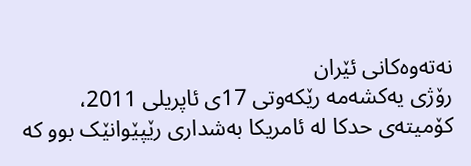نه‌ته‌وه‌کانی ئێران
رۆژی یه‌کشه‌مه‌ رێکه‌وتی 17ی ئاپریلی 2011، کۆمیته‌ی حدکا له‌ ئامریکا به‌شداری رێپێوانێک بوو که‌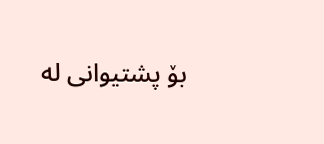بۆ پشتیوانی له‌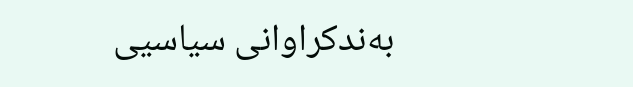به‌ندکراوانی سیاسیی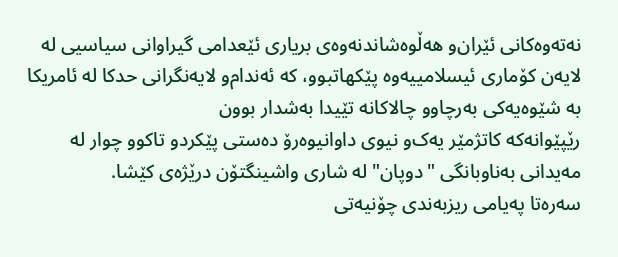نه‌ته‌وه‌کانی ئێران‌و هه‌ڵوه‌شاندنه‌وه‌ی بریاری ئێعدامی گیراوانی سیاسیی له‌ لایه‌ن کۆماری ئیسلامییه‌وه‌ پێکهاتبوو، که‌ ئه‌ندام‌‌و لایه‌نگرانی حدکا له‌ ئامریکا به شێوه‌یه‌کی به‌رچاوو چالاکانه‌ تێیدا به‌شدار بوون
رێپێوانه‌که کاتژمێر یه‌ک‌و نیوی داوانیوه‌رۆ ده‌ستی پێکردو تاکوو چوار‌ له‌ مه‌یدانی به‌ناوبانگی "دوپان" له‌ شاری واشینگتۆن درێژه‌ی کێشا.
سه‌ره‌تا په‌یامی ریزبه‌ندی چۆنیه‌تی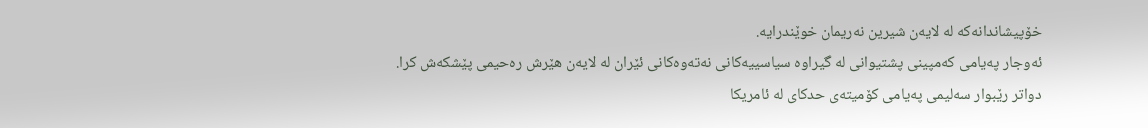خۆپیشاندانه‌که‌ له‌ لایه‌ن شیرین نه‌ریمان خوێندرایه‌.
ئه‌وجار په‌یامی که‌مپینی پشتیوانی له‌ گیراوه‌ سیاسییه‌کانی نه‌ته‌وه‌کانی ئێران له‌ لایه‌ن هێرش ره‌حیمی پێشکه‌ش کرا.
دواتر رێبوار سه‌لیمی په‌یامی کۆمیته‌ی حدکای له‌ ئامریکا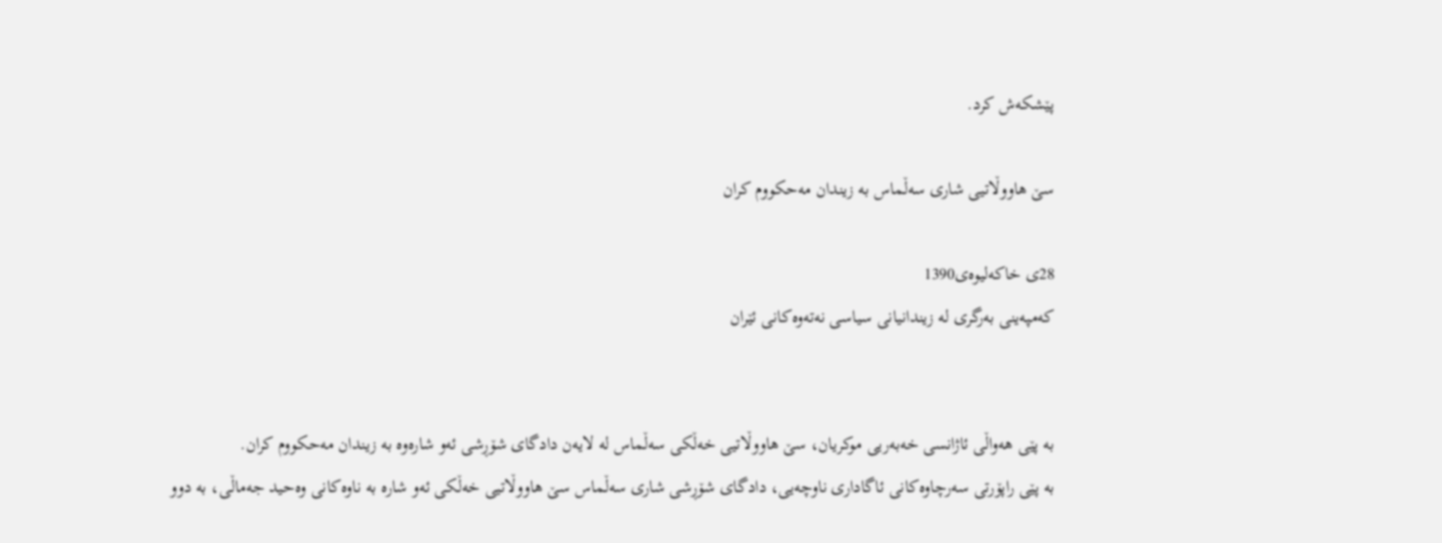پێشکه‌ش کرد.

سێ‌ هاووڵاتیی‌ شاری‌ سه‌ڵماس به‌ زیندان مه‌حكووم كران

28ی خاکه‌لیوه‌ی1390
که‌مپه‌ینی به‌رگری له‌ زیندانیانی سیاسی نه‌ته‌وه‌کانی ئێران


به‌ پێی‌ هه‌واڵی‌ ئاژانسی‌ خه‌به‌ریی‌ موكریان، سێ‌ هاووڵاتیی‌ خه‌ڵكی‌ سه‌ڵماس له‌ لایه‌ن دادگای‌ شۆڕشی‌ ئه‌و شاره‌وه‌ به‌ زیندان مه‌حكووم كران.
به‌ پێی‌ راپۆرتی‌ سه‌رچاوه‌كانی‌ ئاگاداری‌ ناوچه‌یی، دادگای‌ شۆڕشی‌ شاری‌ سه‌ڵماس سێ‌ هاووڵاتیی‌ خه‌ڵكی‌ ئه‌و شاره‌ به‌ ناوه‌كانی‌ وه‌حید جه‌ماڵی‌، به‌ دوو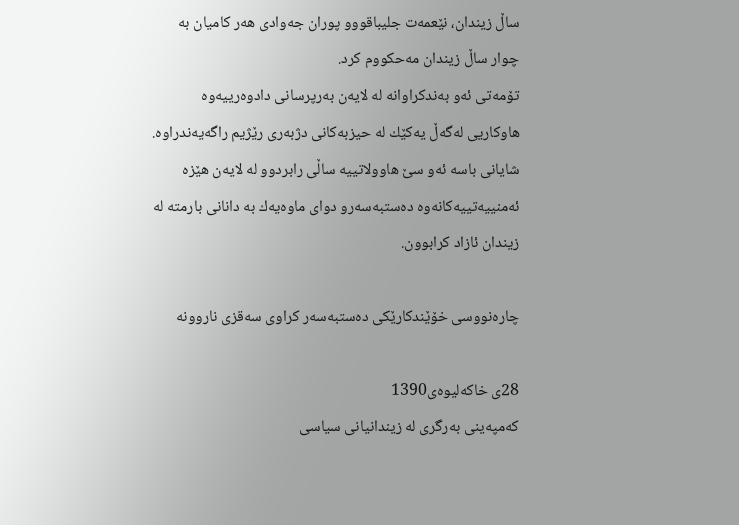ساڵ‌ زیندان، نێعمه‌ت جلیباقوو‌و پوران جه‌وادی‌ هه‌ر كامیان به‌ چوار ساڵ‌ زیندان مه‌حكووم كرد.
تۆمه‌تی‌ ئه‌و به‌ندكراوانه‌ له‌ لایه‌ن به‌رپرسانی‌ دادوه‌رییه‌وه‌ هاوكاریی‌ له‌گه‌ڵ‌ یه‌كێك له‌ حیزبه‌كانی‌ دژبه‌ری‌ رێژیم راگه‌یه‌ندراوه‌.
شایانی‌ باسه‌ ئه‌و سێ‌ هاوولاتییه‌ ساڵی‌ رابردوو له‌ لایه‌ن هێزه‌ ئه‌منییه‌تییه‌كانه‌وه‌ ده‌ستبه‌سه‌ر‌و دوای‌ ماوه‌یه‌ك به‌ دانانی‌ بارمته‌ له‌ زیندان ئازاد كرابوون.

چاره‌نووسی خۆێندكارێكی ده‌ستبه‌سه‌ر كراوی سه‌قزی ناروونه‌

28ی خاکه‌لیوه‌ی1390
که‌مپه‌ینی به‌رگری له‌ زیندانیانی سیاسی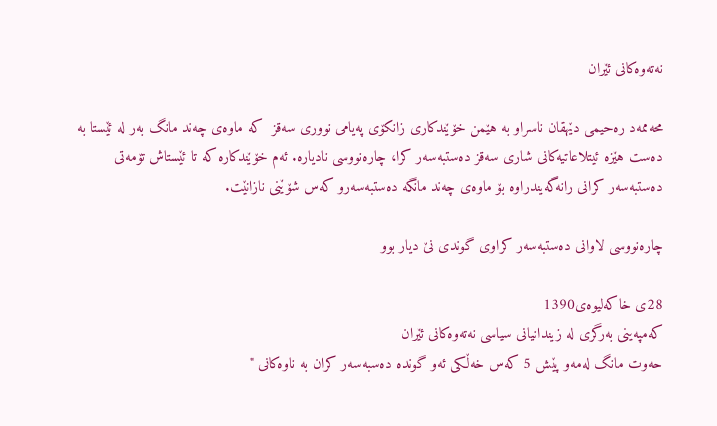نه‌ته‌وه‌کانی ئێران

محه‌ممه‌د ره‌حیمی دێهقان ناسراو به‌ هێمن خۆێندكاری زانكۆی په‌یامی نووری سه‌قز  كه‌ ماوه‌ی چه‌ند مانگ به‌ر له‌ ئێستا به‌ ده‌ست هێزه‌ ئیتلاعاتیه‌كانی شاری سه‌قز ده‌ستبه‌سه‌ر كرا، چاره‌نووسی نادیاره‌. ئه‌م خۆێندكاره‌ كه‌ تا ئێستاش تۆمه‌تی ده‌ستبه‌سه‌ر كرانی رانه‌گه‌یندراوه‌ بۆ ماوه‌ی چه‌ند مانگه‌ ده‌ستبه‌سه‌ر‌و كه‌س شۆێنی نازانێت.

چاره‌نووسی لاوانی ده‌ستبه‌سه‌ر كراوی گوندی نێ دیار بوو

28ی خاکه‌لیوه‌ی1390
که‌مپه‌ینی به‌رگری له‌ زیندانیانی سیاسی نه‌ته‌وه‌کانی ئێران
حه‌وت مانگ له‌مه‌و پێش 5 که‌س خه‌ڵکی ئه‌و گونده‌ ده‌سبه‌سه‌ر کران به‌ ناوه‌کانی "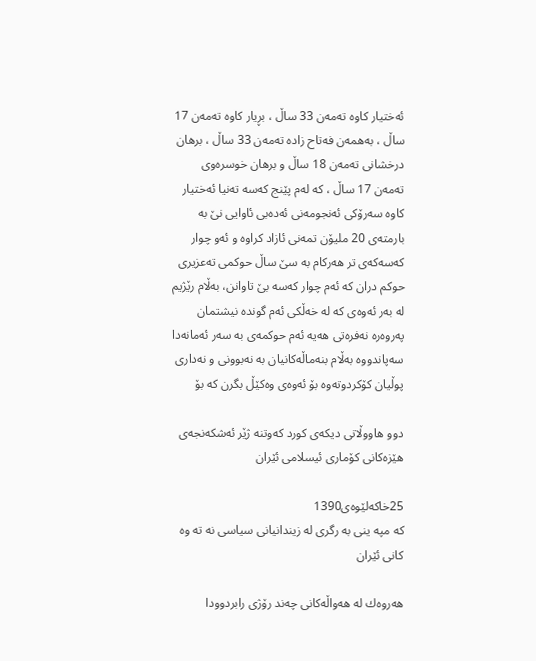ئه‌ختیار کاوه ‌ته‌مه‌ن 33 ساڵ ، بڕیار کاوه‌ ته‌مه‌ن 17 ساڵ ، به‌همه‌ن فه‌تاح زاده‌ ته‌مه‌ن 33 ساڵ ، برهان درخشانی ته‌مه‌ن 18 ساڵ و برهان خوسره‌وی ته‌مه‌ن 17 ساڵ ، که‌ له‌م پێنج که‌سه‌ ته‌نیا ئه‌ختیار کاوه‌ سه‌رۆکی ئه‌نجومه‌نی ئه‌ده‌بی ئاوایی نێ به‌ بارمته‌ی 20 ملیۆن تمه‌نی ئازاد کراوه‌ و ئه‌و چوار که‌سه‌که‌ی تر هه‌رکام به‌ سێ ساڵ حوکمی ته‌عزیری حوکم دران که‌ ئه‌م چوار که‌سه‌ بێ تاوانن، به‌ڵام رێژیم له‌ به‌ر ئه‌وه‌ی که‌ له‌ خه‌ڵکی ئه‌م گونده‌ نیشتمان په‌روه‌ره‌ نه‌فره‌تی هه‌یه‌ ئه‌م حوکمه‌ی به‌ سه‌ر ئه‌مانه‌دا سه‌پاندووه‌ به‌ڵام بنه‌ماڵه‌کانیان به‌ نه‌بوونی و نه‌داری پوڵیان کۆکردوته‌وه‌ بۆ ئه‌وه‌ی وه‌کێڵ بگرن که‌ بۆ

دوو هاووڵاتی دیكه‌ی كورد كه‌وتنه‌ ژێر ئه‌شكه‌نجه‌ی هێزه‌كانی كۆماری ئیسلامی ئێران

25خاکه‌لێوه‌ی1390
که مپه ینی به رگری له زیندانیانی سیاسی نه ته وه کانی ئێران

هه‌روه‌ك له‌ هه‌واڵه‌كانی چه‌ند رۆژی رابردوودا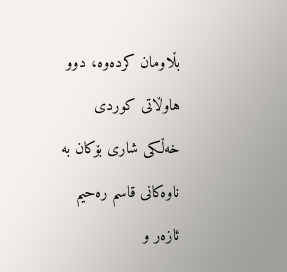بڵاومان كرده‌وه‌، دوو هاوڵاتی كوردی خه‌ڵكی شاری بۆكان به‌ ناوه‌كانی قاسم ره‌حیم ئازه‌ر ‌و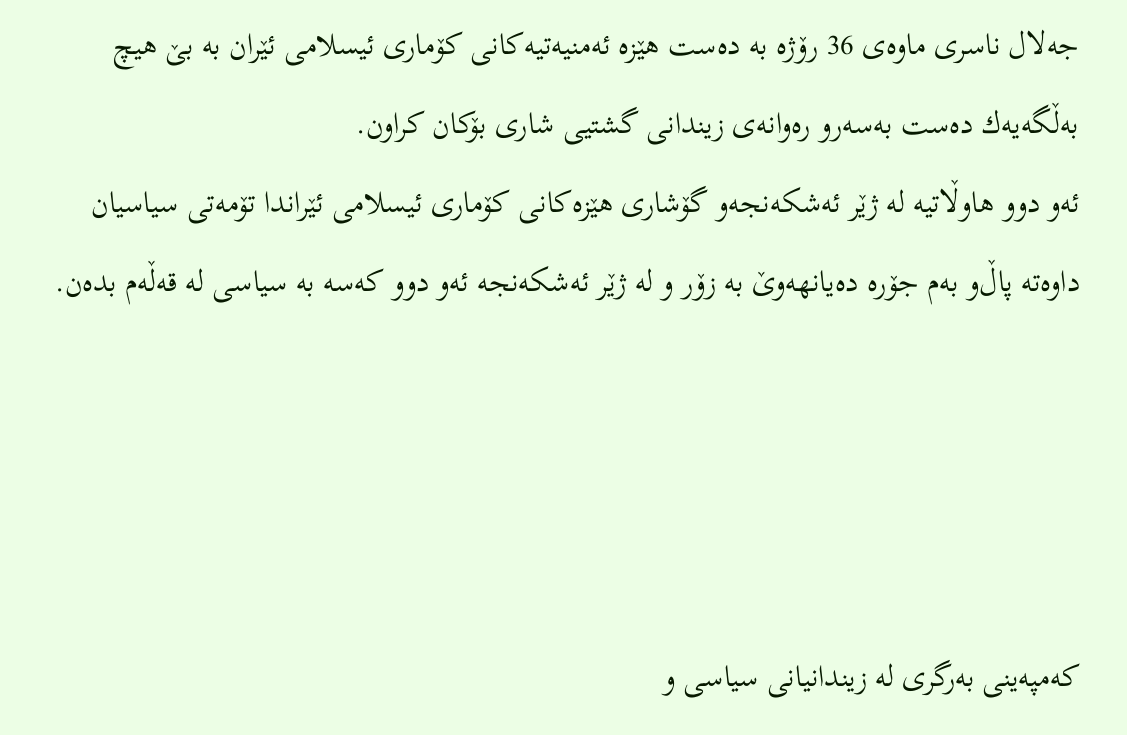جه‌لال ناسری ماوه‌ی 36 رۆژه‌ به‌ ده‌ست هێزه‌ ئه‌منیه‌تیه‌كانی كۆماری ئیسلامی ئێران به‌ بێ هیچ به‌ڵگه‌یه‌ك ده‌ست به‌سه‌ر‌و ره‌وانه‌ی زیندانی گشتیی شاری بۆكان كراون.
ئه‌و دوو هاوڵاتیه‌ له‌ ژێر ئه‌شكه‌نجه‌‌و گۆشاری هێزه‌كانی كۆماری ئیسلامی ئێراندا تۆمه‌تی سیاسیان داوه‌ته‌ پاڵ‌و به‌م جۆره‌ ده‌یانهه‌وێ به‌ زۆر‌ و له‌ ژێر ئه‌شكه‌نجه‌ ئه‌و دوو كه‌سه‌ به‌ سیاسی له‌ قه‌ڵه‌م بده‌ن.




کەمپەینی بەرگری لە زیندانیانی سیاسی و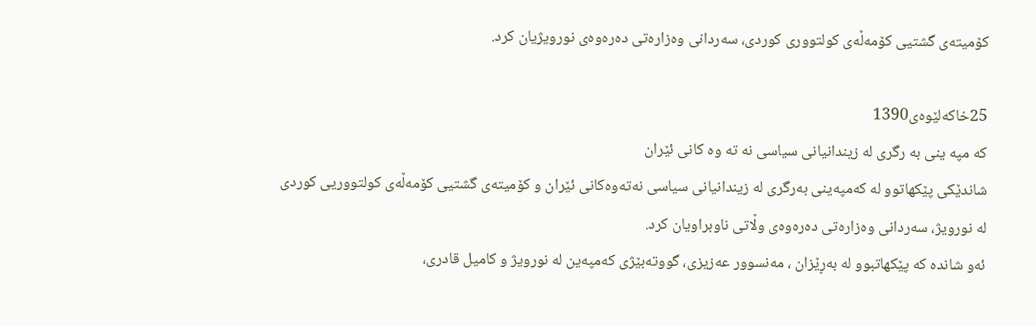کۆمیتەی گشتیی کۆمەڵەی کولتووری کوردی، سەردانی وەزارەتی دەرەوەی نورویژیان کرد.

25خاکه‌لێوه‌ی1390
که مپه ینی به رگری له زیندانیانی سیاسی نه ته وه کانی ئێران
شاندێکی پێکهاتوو لە کەمپەینی بەرگری لە زیندانیانی سیاسی نەتەوەکانی ئێران و کۆمیتەی گشتیی کۆمەڵەی کولتووریی کوردی لە نورویژ، سەردانی وەزارەتی دەرەوەی وڵاتی ناوبراویان کرد.
ئەو شاندە کە پێکهاتبوو لە بەڕێزان ، مەنسوور عەزیزی، گووتەبێژی کەمپەین لە نورویژ و کامیل قادری،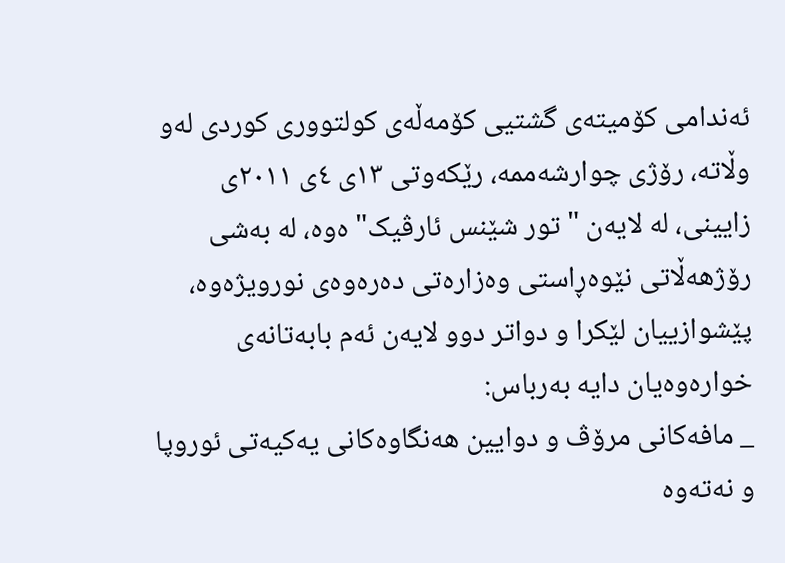ئەندامی کۆمیتەی گشتیی کۆمەڵەی کولتووری کوردی لەو وڵاتە، رۆژی چوارشەممە، رێکەوتی ١٣ی ٤ی ٢٠١١ی زایینی، لە لایەن " تور شێنس ئارڤیک" ەوە، لە بەشی رۆژهەڵاتی نێوەڕاستی وەزارەتی دەرەوەی نورویژەوە، پێشوازییان لێکرا و دواتر دوو لایەن ئەم بابەتانەی خوارەوەیان دایە بەرباس:
_ مافەکانی مرۆڤ و دوایین هەنگاوەکانی یەکیەتی ئوروپا و نەتەوە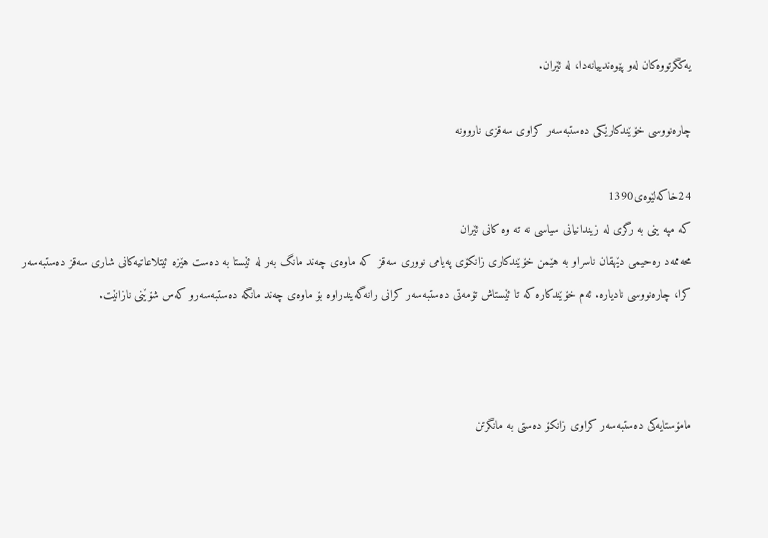یەکگرتووەکان لەو پێوەندییانەدا، لە ئێران.

چاره‌نووسی خۆێندكارێكی ده‌ستبه‌سه‌ر كراوی سه‌قزی ناروونه‌

24خاکه‌لێوه‌ی1390
که مپه ینی به رگری له زیندانیانی سیاسی نه ته وه کانی ئێران
محه‌ممه‌د ره‌حیمی دێهقان ناسراو به‌ هێمن خۆێندكاری زانكۆی په‌یامی نووری سه‌قز  كه‌ ماوه‌ی چه‌ند مانگ به‌ر له‌ ئێستا به‌ ده‌ست هێزه‌ ئیتلاعاتیه‌كانی شاری سه‌قز ده‌ستبه‌سه‌ر كرا، چاره‌نووسی نادیاره‌. ئه‌م خۆێندكاره‌ كه‌ تا ئێستاش تۆمه‌تی ده‌ستبه‌سه‌ر كرانی رانه‌گه‌یندراوه‌ بۆ ماوه‌ی چه‌ند مانگه‌ ده‌ستبه‌سه‌ر‌و كه‌س شۆێنی نازانێت.



مامۆستایه‌كی ده‌ستبه‌سه‌ر كراوی زانكۆ ده‌ستی به‌ مانگرتن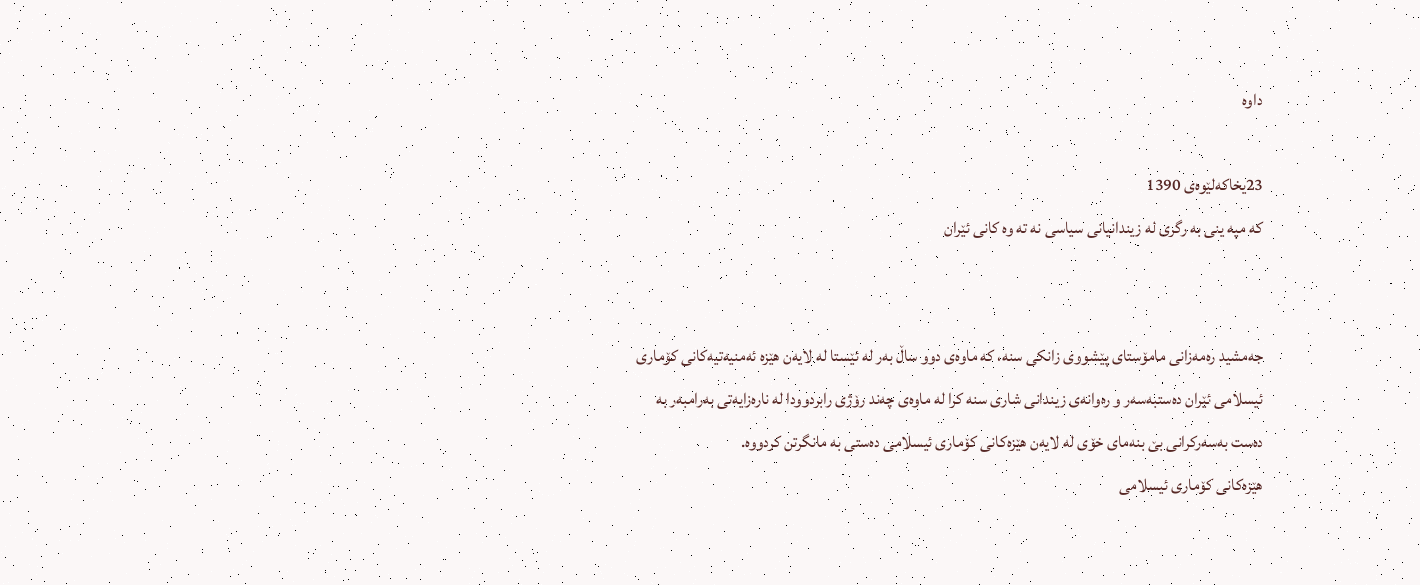داوه‌

23یخاکه‌لێوه‌ی 1390
که مپه ینی به رگری له زیندانیانی سیاسی نه ته وه کانی ئێران


جه‌مشید ره‌مه‌زانی مامۆستای پێشووی زانكی سنه‌، كه‌ ماوه‌ی دوو ساڵ به‌ر له‌ ئێستا له‌ لایه‌ن هێزه‌ ئه‌منیه‌تیه‌كانی كۆماری ئیسلامی ئێران ده‌ستبه‌سه‌ر ‌و ره‌وانه‌ی زیندانی شاری سنه‌ كرا له‌ ماوه‌ی چه‌ند رۆژی رابردوودا له‌ ناره‌زایه‌تی به‌رامبه‌ر به‌ ده‌ست به‌سه‌ركرانی بێ بنه‌مای خۆی له‌ لایه‌ن هێزه‌كانی كۆماری ئیسلامی ده‌ستی به‌ مانگرتن كردووه‌.
هێزه‌كانی كۆماری ئیسلامی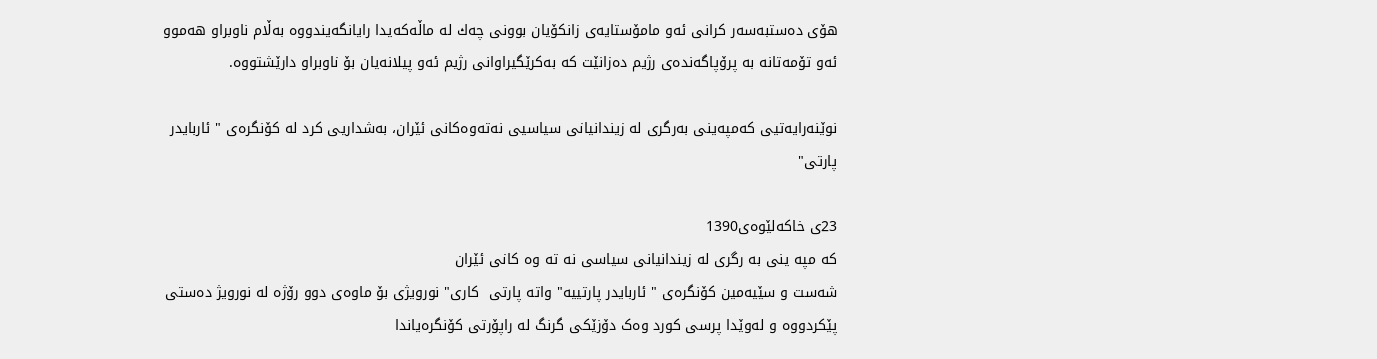هۆی ده‌ستبه‌سه‌ر كرانی ئه‌و مامۆستایه‌ی زانكۆیان بوونی چه‌ك له‌ ماڵه‌كه‌یدا رایانگه‌یندووه‌ به‌ڵام ناوبراو هه‌موو ئه‌و تۆمه‌تانه‌ به‌ پرۆپاگه‌نده‌ی رژیم ده‌زانێت كه‌ به‌كرێگیراوانی رژیم ئه‌و پیلانه‌یان بۆ ناوبراو دارێشتووه‌.

نوێنەرایەتیی کەمپەینی بەرگری لە زیندانیانی سیاسیی نەتەوەکانی ئێران، بەشداریی کرد لە کۆنگرەی " ئاربایدر پارتی"

23ی خاکه‌لێوه‌ی1390
که مپه ینی به رگری له زیندانیانی سیاسی نه ته وه کانی ئێران
شەست و سێیەمین کۆنگرەی " ئاربایدر پارتییە" واتە پارتی  کاری" نورویژی بۆ ماوەی دوو رۆژە لە نورویژ دەستی پێکردووە و لەوێدا پرسی کورد وەک دۆزێکی گرنگ لە راپۆرتی کۆنگرەیاندا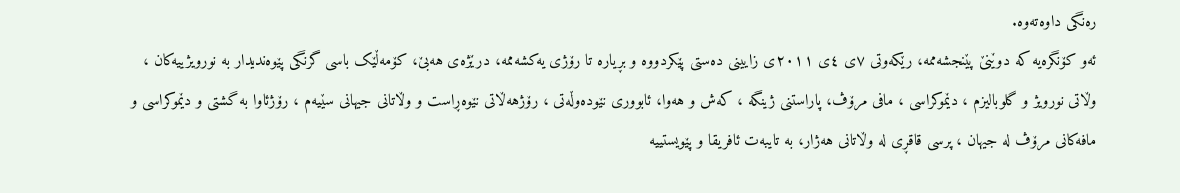رەنگی داوەتەوە.
ئەو کۆنگرەیە کە دوێنێ پێنجشەممە، رێکەوتی ٧ی ٤ی ٢٠١١ی زایینی دەستی پێکردووە و بڕیارە تا رۆژی یەکشەممە، درێژەی هەبێ، کۆمەڵێک باسی گرنگی پێوەندیدار بە نورویژییەکان ، وڵاتی نورویژ و گلوبالیزم ، دێموکراسی ، مافی مرۆڤ، پاراستنی ژینگە ، کەش و هەوا، ئابووری نێودەوڵەتی ، رۆژهەڵاتی نێوەڕاست و وڵاتانی جیهانی سێیەم ، رۆژئاوا بە گشتی و دێموکراسی و مافەکانی مرۆڤ لە جیهان ، پرسی قاقڕی لە وڵاتانی هەژار، بە تایبەت ئافریقا و پێویستییە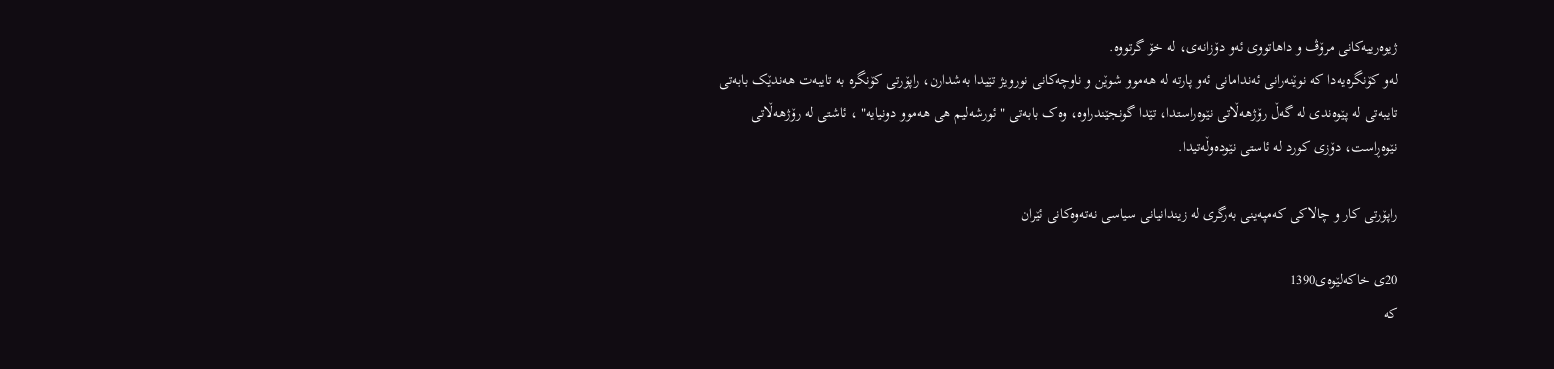ژیوەرییەکانی مرۆڤ و داهاتووی ئەو دۆزانەی، لە خۆ گرتووە.
لەو کۆنگرەیەدا کە نوێنەرانی ئەندامانی ئەو پارتە لە هەموو شوێن و ناوچەکانی نورویژ تێیدا بەشدارن، راپۆرتی کۆنگرە بە تایبەت هەندێک بابەتی تایبەتی لە پێوەندی لە گەڵ رۆژهەڵاتی نێوەراستدا، تێدا گونجێندراوە، وەک بابەتی " ئورشەلیم هی هەموو دونیایە" ، ئاشتی لە رۆژهەڵاتی نێوەڕاست، دۆزی کورد لە ئاستی نێودەوڵەتیدا.

راپۆرتی كار و چالاكی كەمپەینی بەرگری لە زیندانیانی سیاسی نەتەوەكانی ئێران

20ی خاکه‌لێوه‌ی1390
که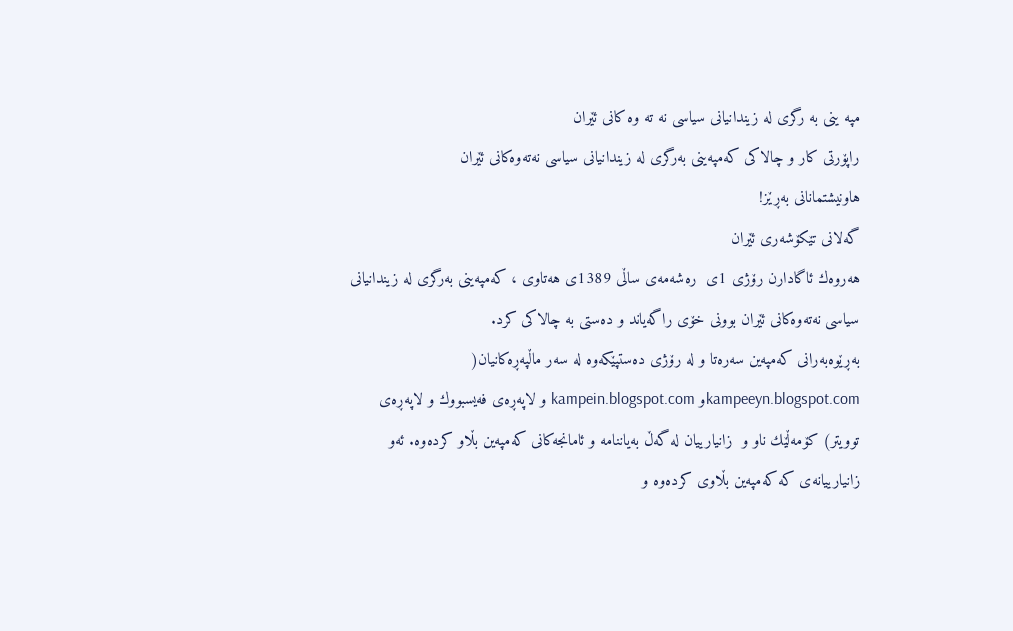مپه ینی به رگری له زیندانیانی سیاسی نه ته وه کانی ئێران
راپۆرتی كار و چالاكی كەمپەینی بەرگری لە زیندانیانی سیاسی نەتەوەكانی ئێران
هاونیشتمانانی بەڕێز!
گەلانی تێكۆشەری ئێران
هەروەك ئاگادارن رۆژی 1ی  رەشەمەی ساڵی 1389ی هەتاوی ، كەمپەینی بەرگری لە زیندانیانی سیاسی نەتەوەكانی ئێران بوونی خۆی راگەیاند و دەستی بە چالاكی كرد.
بەڕێوەبەرانی كەمپەین سەرەتا و لە رۆژی دەستپێكەوە لە سەر ماڵپەڕەكانیان( kampeeyn.blogspot.comو kampein.blogspot.com و لاپەڕەی فەیسبووك و لاپەڕەی توویتر) كۆمەڵێك ناو و  زانیارییان لە گەڵ بەیاننامە و ئامانجەكانی كەمپەین بڵاو كردەوە. ئەو زانیارییانەی كە كەمپەین بڵاوی كردەوە و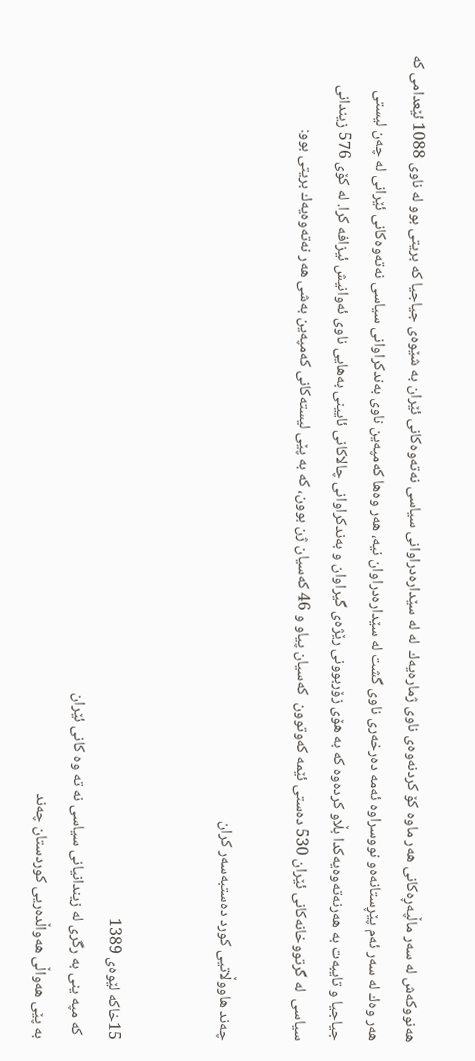هەنووكەش لە سەر ماڵپەڕەكانی هەر ماوە كۆ كردنەوەی ناوی ژمارەیەك  لە لە سێدارەدراوانی سیاسی نەتەوەكانی ئێران بە شێوەی جیاجیا كە بریتی بوو لە ناوی 1088 ئێعدامی كە هەر وەك لە سەر ئەم پێڕستانەەو نووسراوە ئەمە دەرخەری ناوی گشت لە سێدارەدراوان نیە، هەر وەها كەمپەین ناوی بەندكراوانی سیاسی نەتەوەكانی ئێرانی لە چەن لیستی جیاجیا و تایبەت بە هەرنەتەوەیەكدا بڵاو كردەوە كە بە هۆی زۆربوونی رێژەی گیراوان و بەندكراوانی چالاكانی ئایینی بەهایی ناوی ئەوانیش ئیزافە كرا. لە كۆی 576 زیندانی سیاسی  لە گرتووخانەكانی ئێران 530 دەستی ئێمە كەوتوون  كەسیان پیاو و 46 كەسیان ژن بوون، كە بە پێی لیستەكانی كەمپەین بەشی هەر نەتەوەیەك بریتی بوو:

چه‌ند هاووڵاتیی كورد ده‌ستبه‌سه‌ر كران


15خاكه لێوه‌ی 1389
 که مپه ینی به رگری له زیندانیانی سیاسی نه ته وه کانی ئێران
به‌ پێی هه‌واڵی هه‌واڵده‌ریی كوردستان چه‌ند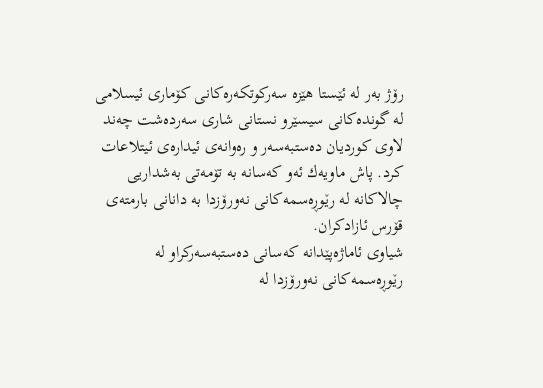رۆژ به‌ر له‌ ئێستا هێزه‌ سه‌ركوتكه‌ره‌كانی كۆماری ئیسلامی له‌ گونده‌كانی سیسێر‌و نستانی شاری سه‌رده‌شت چه‌ند لاوی كوردیان ده‌ستبه‌سه‌ر ‌و ره‌وانه‌ی ئیداره‌ی ئیتلاعات كرد. پاش ماویه‌ك ئه‌و كه‌سانه‌ به‌ تۆمه‌تی به‌شداریی چالاكانه‌ له‌ رێوڕه‌سمه‌كانی نه‌ورۆزدا به‌ دانانی بارمته‌ی قۆرس ئازادكران.
شیاوی ئاماژه‌پێدانه‌ كه‌سانی ده‌ستبه‌سه‌ركراو له‌ رێوڕه‌سمه‌كانی نه‌ورۆزدا له‌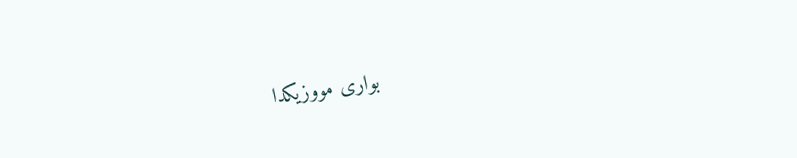بواری مووزیكدا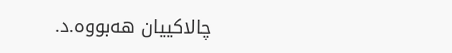چالاكییان هه‌بووه‌.د.